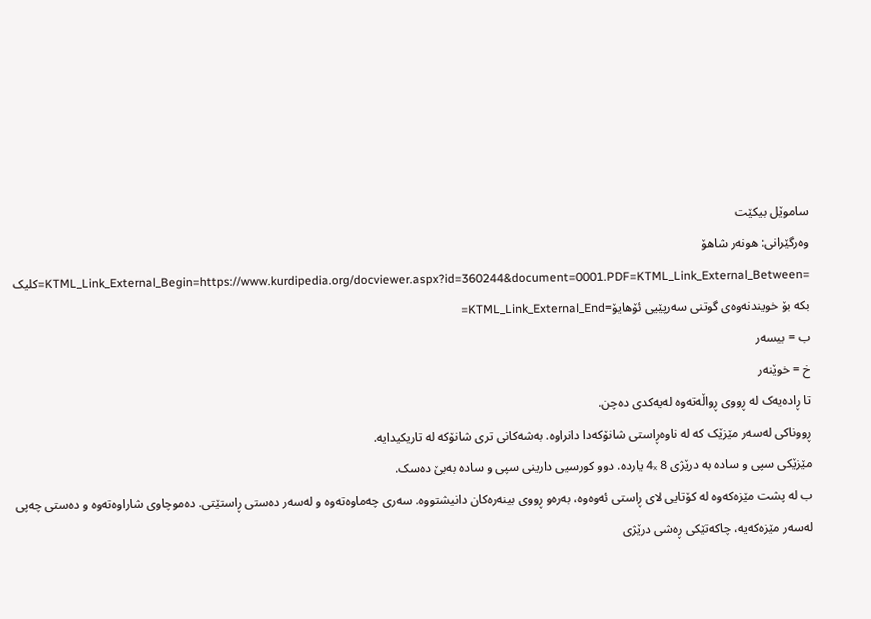ساموێل بیکێت
وەرگێرانی: هونەر شاهۆ
=KTML_Link_External_Begin=https://www.kurdipedia.org/docviewer.aspx?id=360244&document=0001.PDF=KTML_Link_External_Between=کلیک بکە بۆ خویندنەوەی گوتنی سەرپێیی ئۆهایۆ=KTML_Link_External_End=
ب = بیسەر
خ = خوێنەر
تا ڕادەیەک لە ڕووی ڕواڵەتەوە لەیەکدی دەچن.
ڕووناکی لەسەر مێزێک کە لە ناوەڕاستی شانۆکەدا دانراوە. بەشەکانی تری شانۆکە لە تاریکیدایە.
مێزێکی سپی و سادە بە درێژی 4ₓ 8 یاردە. دوو کورسیی دارینی سپی و سادە بەبێ دەسک.
ب لە پشت مێزەکەوە لە کۆتایی لای ڕاستی ئەوەوە، بەرەو ڕووی بینەرەکان دانیشتووە. سەری چەماوەتەوە و لەسەر دەستی ڕاستێتی. دەموچاوی شاراوەتەوە و دەستی چەپی لەسەر مێزەکەیە، چاکەتێکی ڕەشی درێژی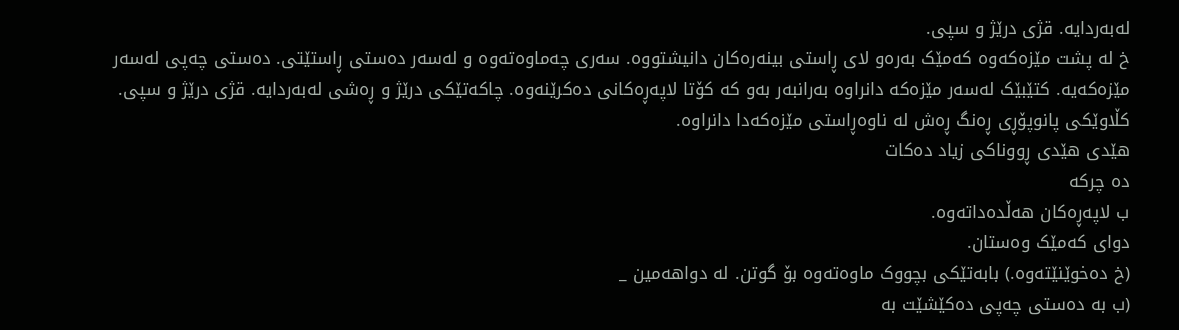لەبەردایە. قژی درێژ و سپی.
خ لە پشت مێزەکەوە کەمێک بەرەو لای ڕاستی بینەرەکان دانیشتووە. سەری چەماوەتەوە و لەسەر دەستی ڕاستێتی. دەستی چەپی لەسەر مێزەکەیە. کتێبێک لەسەر مێزەکە دانراوە بەرانبەر بەو کە کۆتا لاپەڕەکانی دەکرێنەوە. چاکەتێکی درێژ و ڕەشی لەبەردایە. قژی درێژ و سپی. کڵاوێکی پانوپۆڕی ڕەنگ ڕەش لە ناوەڕاستی مێزەکەدا دانراوە.
هێدی هێدی ڕووناکی زیاد دەکات
دە چرکە
ب لاپەڕەکان هەڵدەداتەوە.
دوای کەمێک وەستان.
(خ دەخوێنێتەوە.) بابەتێکی بچووک ماوەتەوە بۆ گوتن. لە دواهەمین _
(ب بە دەستی چەپی دەکێشێت بە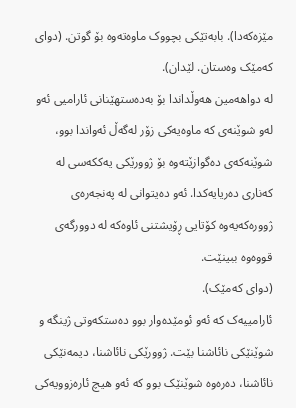مێزەکەدا). بابەتێکی بچووک ماوەتەوە بۆ گوتن. (دوای کەمێک وەستان. لێدان).
لە دواهەمین هەوڵداندا بۆ بەدەستهێنانی ئارامیی ئەو لەو شوێنەی کە ماوەیەکی زۆر لەگەڵ ئەواندا بوو، شوێنەکەی دەگوازێتەوە بۆ ژوورێکی یەککەسی لە کەناری دەریایەکدا. ئەو دەیتوانی لە پەنجەرەی ژوورەکەیەوە کۆتایی ڕۆیشتنی ئاوەکە لە دوورگەی قووەوە ببینێت.
(دوای کەمێک).
ئارامییەک کە ئەو ئومێدەوار بوو دەستکەوتی ژینگە و شوێنێکی نائاشنا بێت. ژوورێکی نائاشنا، دیمەنێکی نائاشنا، دەرەوە شوێنێک بوو کە ئەو هیچ ئارەزوویەکی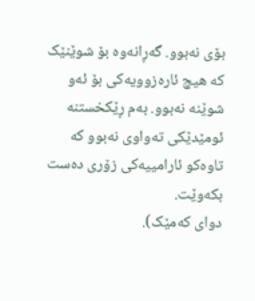بۆی نەبوو. گەڕانەوە بۆ شوێنێک کە هیچ ئارەزوویەکی بۆ ئەو شوێنە نەبوو. بەم ڕێکخستنە ئومێدێکی تەواوی نەبوو کە تاوەکو ئارامییەکی زۆری دەست بکەوێت.
دوای کەمێک).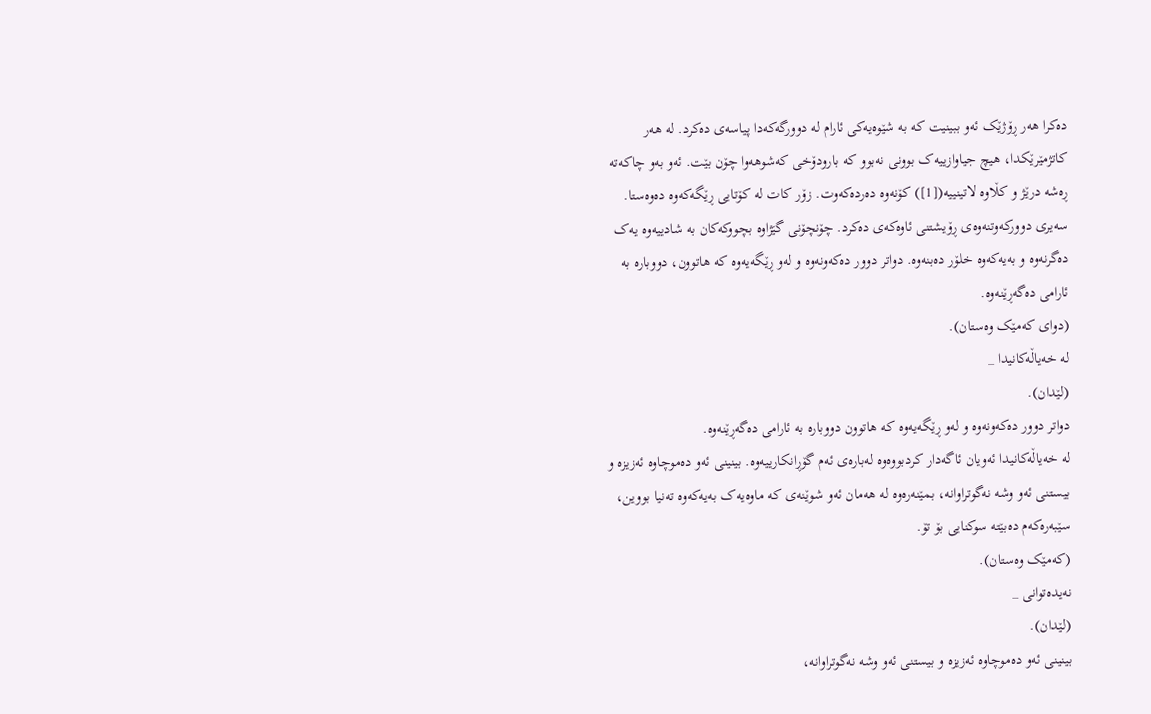دەکرا هەر ڕۆژێک ئەو ببینیت کە بە شێوەیەکی ئارام لە دوورگەکەدا پیاسەی دەکرد. لە هەر کاتژمێرێکدا، هیچ جیاوازییەک بوونی نەبوو کە بارودۆخی کەشوهەوا چۆن بێت. ئەو بەو چاکەتە ڕەشە درێژ و کڵاوە لاتینییە([1]) کۆنەوە دەردەکەوت. زۆر کات لە کۆتایی ڕێگەکەوە دەوەستا. سەیری دوورکەوتنەوەی ڕۆیشتنی ئاوەکەی دەکرد. چۆنچۆنی گێژاوە بچووکەکان بە شادییەوە یەک دەگرنەوە و بەیەکەوە خلۆر دەبنەوە. دواتر دوور دەکەونەوە و لەو ڕێگەیەوە کە هاتوون، دووبارە بە ئارامی دەگەڕێنەوە.
(دوای کەمێک وەستان).
لە خەیاڵەکانیدا _
(لێدان).
دواتر دوور دەکەونەوە و لەو ڕێگەیەوە کە هاتوون دووبارە بە ئارامی دەگەڕێنەوە.
لە خەیاڵەکانیدا ئەویان ئاگەدار کردبووەوە لەبارەی ئەم گۆڕانکارییەوە. بینینی ئەو دەموچاوە ئەزیزە و بیستنی ئەو وشە نەگوتراوانە، بمێنەرەوە لە هەمان ئەو شوێنەی کە ماوەیەک بەیەکەوە تەنیا بووین، سێبەرەکەم دەبێتە سوکنایی بۆ تۆ.
(کەمێک وەستان).
نەیدەتوانی _
(لێدان).
بینینی ئەو دەموچاوە ئەزیزە و بیستنی ئەو وشە نەگوتراوانە،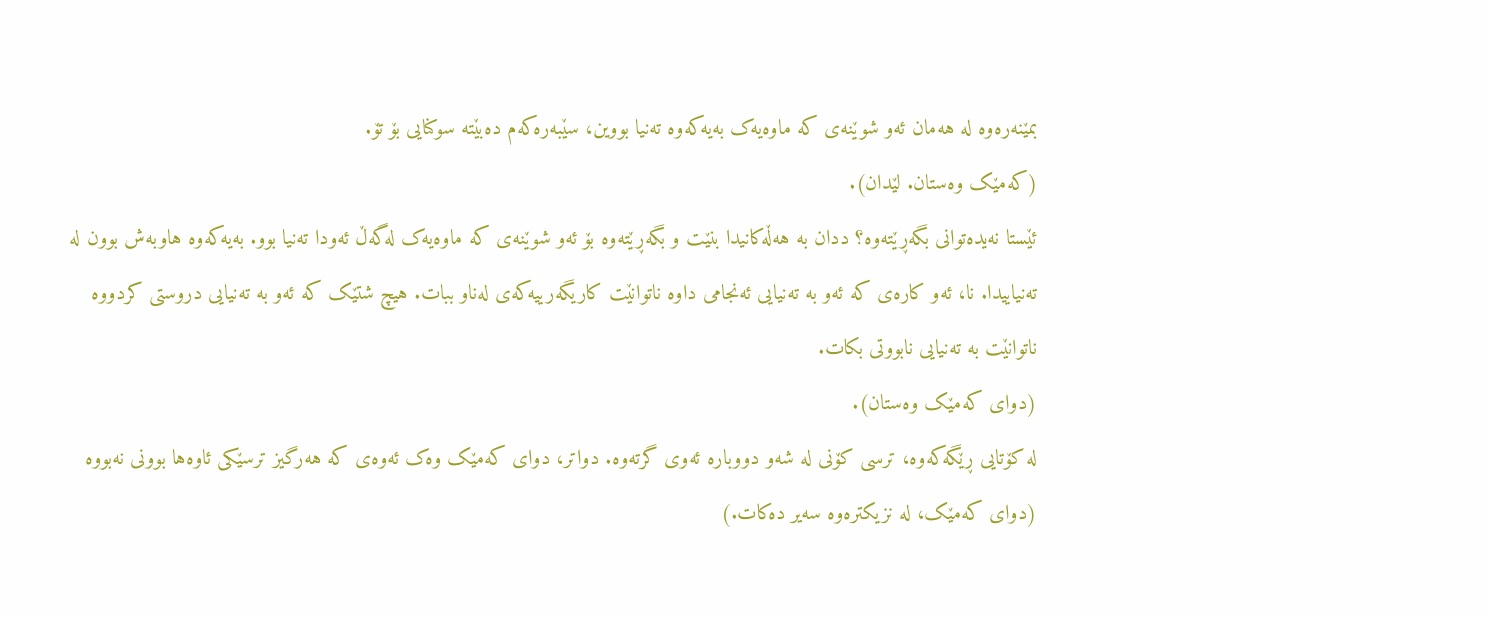بمێنەرەوە لە هەمان ئەو شوێنەی کە ماوەیەک بەیەکەوە تەنیا بووین، سێبەرەکەم دەبێتە سوکنایی بۆ تۆ.
(کەمێک وەستان. لێدان).
ئێستا نەیدەتوانی بگەڕێتەوە؟ ددان بە هەڵەکانیدا بنێت و بگەڕێتەوە بۆ ئەو شوێنەی کە ماوەیەک لەگەڵ ئەودا تەنیا بوو. بەیەکەوە هاوبەش بوون لە تەنیاییدا. نا، ئەو کارەی کە ئەو بە تەنیایی ئەنجامی داوە ناتوانێت کاریگەرییەکەی لەناو ببات. هیچ شتێک کە ئەو بە تەنیایی دروستی کردووە ناتوانێت بە تەنیایی نابووتی بکات.
(دوای کەمێک وەستان).
لە کۆتایی ڕێگەکەوە، ترسی کۆنی لە شەو دووبارە ئەوی گرتەوە. دواتر، دوای کەمێک وەک ئەوەی کە هەرگیز ترسێکی ئاوەها بوونی نەبووە (دوای کەمێک، لە نزیکترەوە سەیر دەکات.)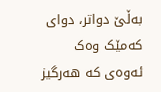بەڵێ دواتر، دوای کەمێک وەک ئەوەی کە هەرگیز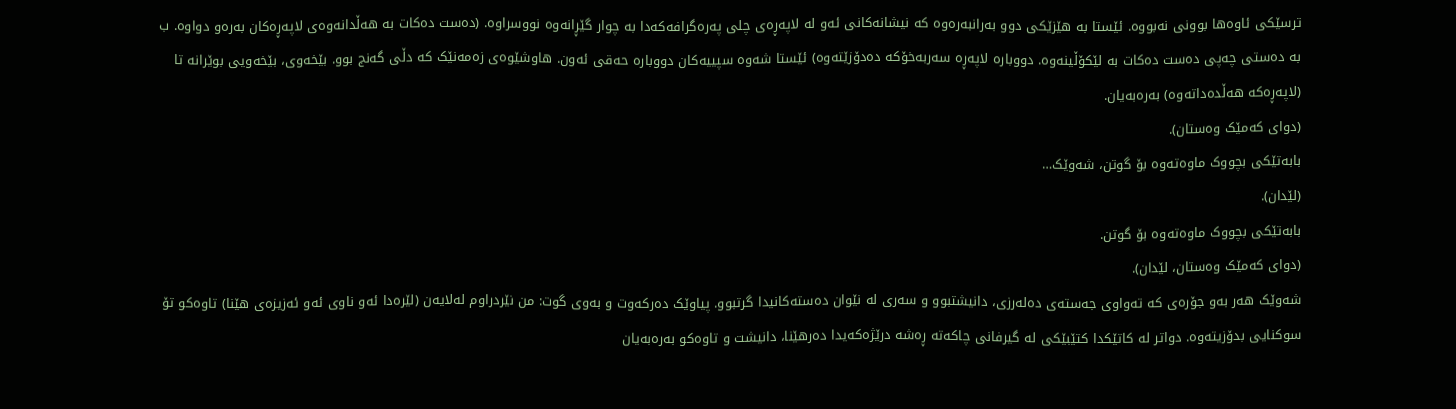ترسێکی ئاوەها بوونی نەبووە. ئێستا بە هێزێکی دوو بەرانبەرەوە کە نیشانەکانی ئەو لە لاپەڕەی چلی پەرەگرافەکەدا بە چوار گێڕانەوە نووسراوە. (دەست دەکات بە هەڵدانەوەی لاپەڕەکان بەرەو دواوە. ب بە دەستی چەپی دەست دەکات بە لێکۆڵینەوە. دووبارە لاپەڕە سەربەخۆکە دەدۆزێتەوە) ئێستا شەوە سپییەکان دووبارە حەقی ئەون. هاوشێوەی زەمەنێک کە دڵی گەنج بوو. بێخەوی، بێخەویی بوێرانە تا (لاپەڕەکە هەڵدەداتەوە) بەرەبەیان.
(دوای کەمێک وەستان).
بابەتێکی بچووک ماوەتەوە بۆ گوتن، شەوێک…
(لێدان).
بابەتێکی بچووک ماوەتەوە بۆ گوتن.
(دوای کەمێک وەستان، لێدان).
شەوێک هەر بەو جۆرەی کە تەواوی جەستەی دەلەرزی، دانیشتبوو و سەری لە نێوان دەستەکانیدا گرتبوو. پیاوێک دەرکەوت و بەوی گوت: من نێردراوم لەلایەن (لێرەدا ئەو ناوی ئەو ئەزیزەی هێنا) تاوەکو تۆ سوکنایی بدۆزیتەوە. دواتر لە کاتێکدا کتێبێکی لە گیرفانی چاکەتە ڕەشە درێژەکەیدا دەرهێنا، دانیشت و تاوەکو بەرەبەیان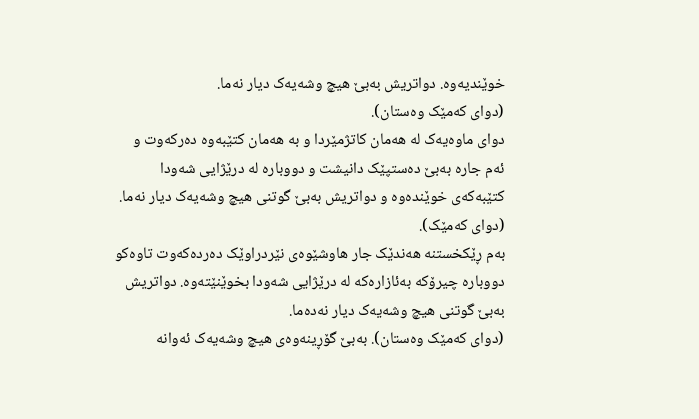خوێندیەوە. دواتریش بەبێ هیچ وشەیەک دیار نەما.
(دوای کەمێک وەستان).
دوای ماوەیەک لە هەمان کاتژمێردا و بە هەمان کتێبەوە دەرکەوت و ئەم جارە بەبێ دەستپێک دانیشت و دووبارە لە درێژایی شەودا کتێبەکەی خوێندەوە و دواتریش بەبێ گوتنی هیچ وشەیەک دیار نەما.
(دوای کەمێک).
بەم ڕێکخستنە هەندێک جار هاوشێوەی نێردراوێک دەردەکەوت تاوەکو دووبارە چیرۆکە بەئازارەکە لە درێژایی شەودا بخوێنێتەوە. دواتریش بەبێ گوتنی هیچ وشەیەک دیار نەدەما.
(دوای کەمێک وەستان). بەبێ گۆڕینەوەی هیچ وشەیەک ئەوانە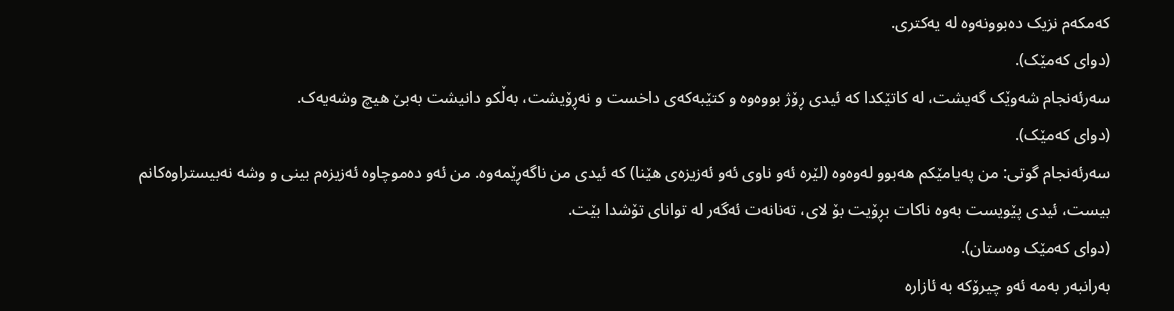کەمکەم نزیک دەبوونەوە لە یەکتری.
(دوای کەمێک).
سەرئەنجام شەوێک گەیشت، لە کاتێکدا کە ئیدی ڕۆژ بووەوە و کتێبەکەی داخست و نەڕۆیشت، بەڵکو دانیشت بەبێ هیچ وشەیەک.
(دوای کەمێک).
سەرئەنجام گوتی: من پەیامێکم هەبوو لەوەوە (لێرە ئەو ناوی ئەو ئەزیزەی هێنا) کە ئیدی من ناگەڕێمەوە. من ئەو دەموچاوە ئەزیزەم بینی و وشە نەبیستراوەکانم بیست، ئیدی پێویست بەوە ناکات بڕۆیت بۆ لای، تەنانەت ئەگەر لە توانای تۆشدا بێت.
(دوای کەمێک وەستان).
بەرانبەر بەمە ئەو چیرۆکە بە ئازارە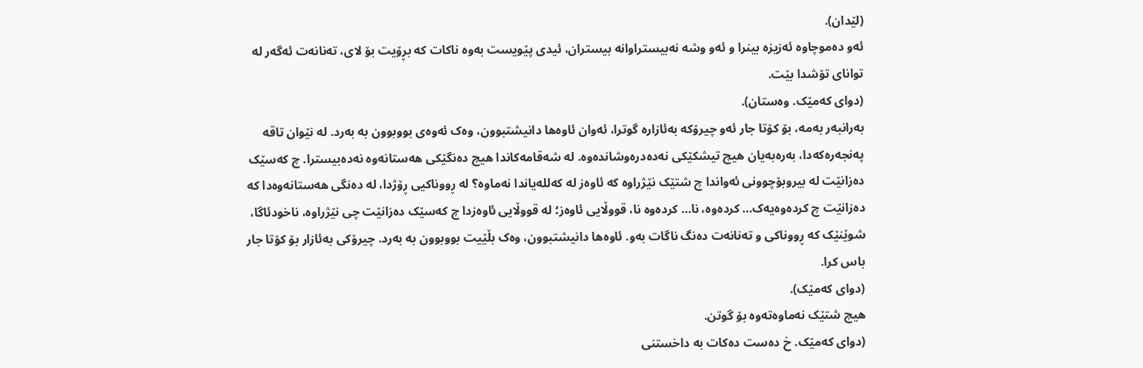(لێدان).
ئەو دەموچاوە ئەزیزە بینرا و ئەو وشە نەبیستراوانە بیستران، ئیدی پێویست بەوە ناکات کە بڕۆیت بۆ لای، تەنانەت ئەگەر لە توانای تۆشدا بێت.
(دوای کەمێک. وەستان).
بەرانبەر بەمە، بۆ کۆتا جار ئەو چیرۆکە بەئازارە گوترا، ئەوان ئاوەها دانیشتبوون، وەک ئەوەی بووبوون بە بەرد. لە نێوان تاقە پەنجەرەکەدا، بەرەبەیان هیچ تیشکێکی نەدەدرەوشاندەوە. لە شەقامەکاندا هیچ دەنگێکی هەستانەوە نەدەبیسترا. چ کەسێک دەزانێت لە بیروبۆچوونی ئەواندا چ شتێک نێژراوە کە ئاوەز لە کەللەیاندا نەماوە؟ لە ڕووناکیی ڕۆژدا، لە دەنگی هەستانەوەدا کە دەزانێت چ کردەوەیەک… کردەوە، نا… کردەوە نا، قووڵایی ئاوەز؛ لە قووڵایی ئاوەزدا چ کەسێک دەزانێت چی نێژراوە، ناخودئاگا، شوێنێک کە ڕووناکی و تەنانەت دەنگ ناگات بەو. ئاوەها دانیشتبوون، وەک بڵێیت بووبوون بە بەرد. چیرۆکی بەئازار بۆ کۆتا جار باس کرا.
(دوای کەمێک).
هیچ شتێک نەماوەتەوە بۆ گوتن.
(دوای کەمێک. خ دەست دەکات بە داخستنی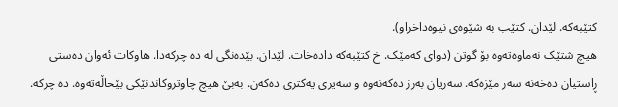کتێبەکە. لێدان. کتێب بە شێوەی نیوەداخراو).
هیچ شتێک نەماوەتەوە بۆ گوتن (دوای کەمێک. خ کتێبەکە دادەخات. لێدان. بێدەنگی لە دە چرکەدا. هاوکات ئەوان دەستی ڕاستیان دەخەنە سەر مێزەکە. سەریان بەرز دەکەنەوە و سەیری یەکتری دەکەن. بەبێ هیچ چاوتروکاندنێکی بێحاڵەتەوە. دە چرکە.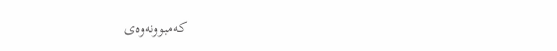کەمبوونەوەی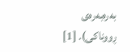بەرەبەرەی ڕووناکی). [1]